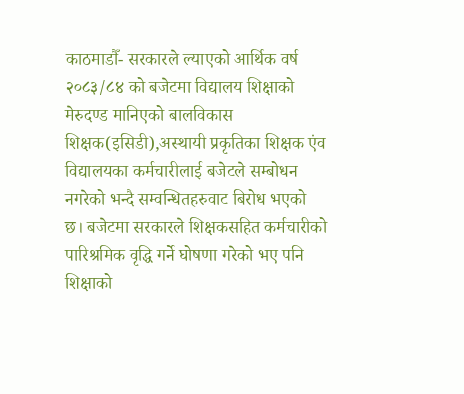काठमाडौँ- सरकारले ल्याएको आर्थिक वर्ष २०८३/८४ को बजेटमा विद्यालय शिक्षाको मेरुदण्ड मानिएको बालविकास शिक्षक(इसिडी),अस्थायी प्रकृतिका शिक्षक एंव विद्यालयका कर्मचारीलाई बजेटले सम्बोधन नगरेको भन्दै सम्वन्धितहरुवाट बिरोध भएको छ। बजेटमा सरकारले शिक्षकसहित कर्मचारीको पारिश्रमिक वृद्धि गर्ने घोषणा गरेको भए पनि शिक्षाको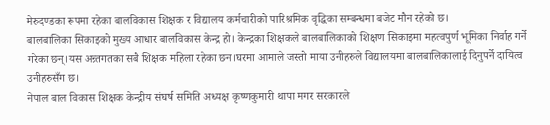मेरुदण्डका रूपमा रहेका बालविकास शिक्षक र विद्यालय कर्मचारीको पारिश्रमिक वृद्धिका सम्बन्धमा बजेट मौन रहेको छ।
बालबालिका सिकाइको मुख्य आधार बालविकास केन्द्र हो। केन्द्रका शिक्षकले बालबालिकाको शिक्षण सिकाइमा महत्वपुर्ण भूमिका निर्वाह गर्ने गरेका छन्।यस अन्र्तगतका सबै शिक्षक महिला रहेका छन।घरमा आमाले जस्तो माया उनीहरुले विद्यालयमा बालबालिकालाई दिनुपर्ने दायित्व उनीहरुसँग छ।
नेपाल बाल विकास शिक्षक केन्द्रीय संघर्ष समिति अध्यक्ष कृष्णकुमारी थापा मगर सरकारले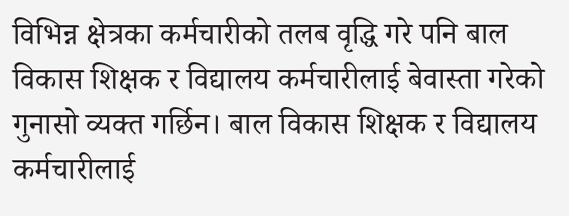विभिन्न क्षेत्रका कर्मचारीको तलब वृद्धि गरे पनि बाल विकास शिक्षक र विद्यालय कर्मचारीलाई बेवास्ता गरेको गुनासो व्यक्त गर्छिन। बाल विकास शिक्षक र विद्यालय कर्मचारीलाई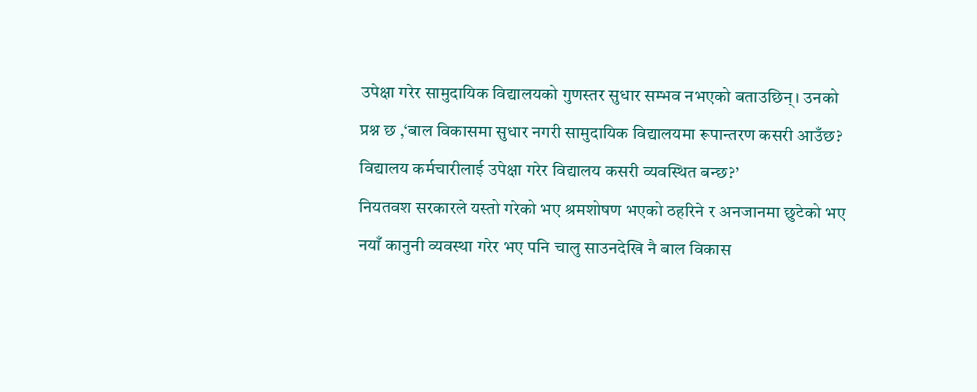उपेक्षा गरेर सामुदायिक विद्यालयको गुणस्तर सुधार सम्भव नभएको बताउछिन्। उनको प्रश्न छ ,‘बाल विकासमा सुधार नगरी सामुदायिक विद्यालयमा रूपान्तरण कसरी आउँछ? विद्यालय कर्मचारीलाई उपेक्षा गरेर विद्यालय कसरी व्यवस्थित बन्छ?’
नियतवश सरकारले यस्तो गरेको भए श्रमशोषण भएको ठहरिने र अनजानमा छुटेको भए नयाँ कानुनी व्यवस्था गरेर भए पनि चालु साउनदेखि नै बाल विकास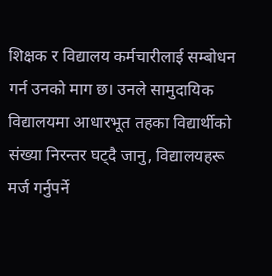शिक्षक र विद्यालय कर्मचारीलाई सम्बोधन गर्न उनको माग छ। उनले सामुदायिक विद्यालयमा आधारभूत तहका विद्यार्थीको संख्या निरन्तर घट्दै जानु, विद्यालयहरू मर्ज गर्नुपर्ने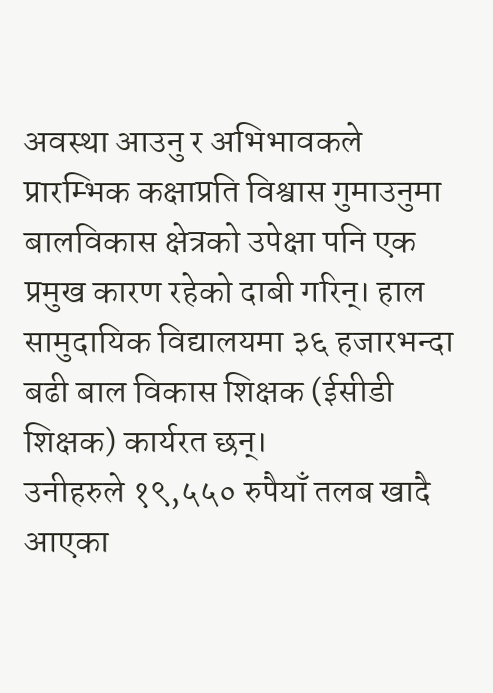अवस्था आउनु र अभिभावकले प्रारम्भिक कक्षाप्रति विश्वास गुमाउनुमा बालविकास क्षेत्रको उपेक्षा पनि एक प्रमुख कारण रहेको दाबी गरिन्। हाल सामुदायिक विद्यालयमा ३६ हजारभन्दा बढी बाल विकास शिक्षक (ईसीडी शिक्षक) कार्यरत छन्।
उनीहरुले १९,५५० रुपैयाँ तलब खादै आएका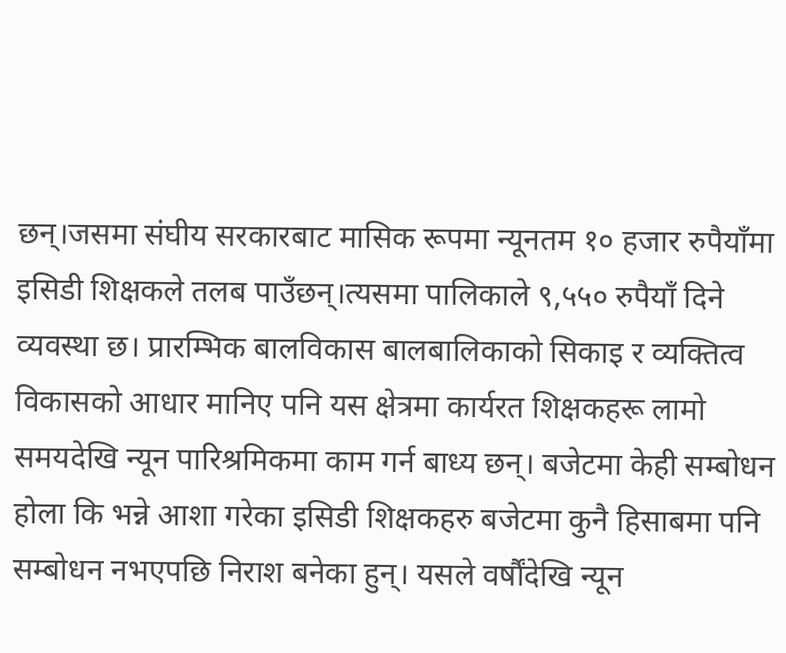छन्।जसमा संघीय सरकारबाट मासिक रूपमा न्यूनतम १० हजार रुपैयाँमा इसिडी शिक्षकले तलब पाउँछन्।त्यसमा पालिकाले ९,५५० रुपैयाँ दिने व्यवस्था छ। प्रारम्भिक बालविकास बालबालिकाको सिकाइ र व्यक्तित्व विकासको आधार मानिए पनि यस क्षेत्रमा कार्यरत शिक्षकहरू लामो समयदेखि न्यून पारिश्रमिकमा काम गर्न बाध्य छन्। बजेटमा केही सम्बोधन होला कि भन्ने आशा गरेका इसिडी शिक्षकहरु बजेटमा कुनै हिसाबमा पनि सम्बोधन नभएपछि निराश बनेका हुन्। यसले वर्षौंदेखि न्यून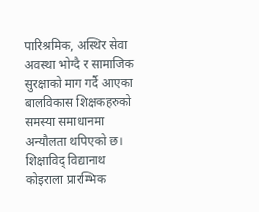पारिश्रमिक, अस्थिर सेवा अवस्था भोग्दै र सामाजिक सुरक्षाको माग गर्दै आएका बालविकास शिक्षकहरुको समस्या समाधानमा अन्यौलता थपिएको छ।
शिक्षाविद् विद्यानाथ कोइराला प्रारम्भिक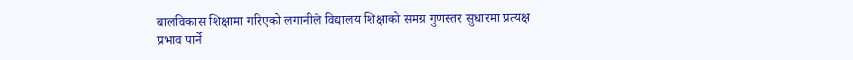बालविकास शिक्षामा गरिएको लगानीले विद्यालय शिक्षाको समग्र गुणस्तर सुधारमा प्रत्यक्ष प्रभाव पार्ने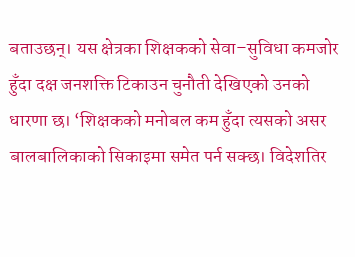बताउछन्। यस क्षेत्रका शिक्षकको सेवा–सुविधा कमजोर हुँदा दक्ष जनशक्ति टिकाउन चुनौती देखिएको उनको धारणा छ। ‘शिक्षकको मनोबल कम हुँदा त्यसको असर बालबालिकाको सिकाइमा समेत पर्न सक्छ। विदेशतिर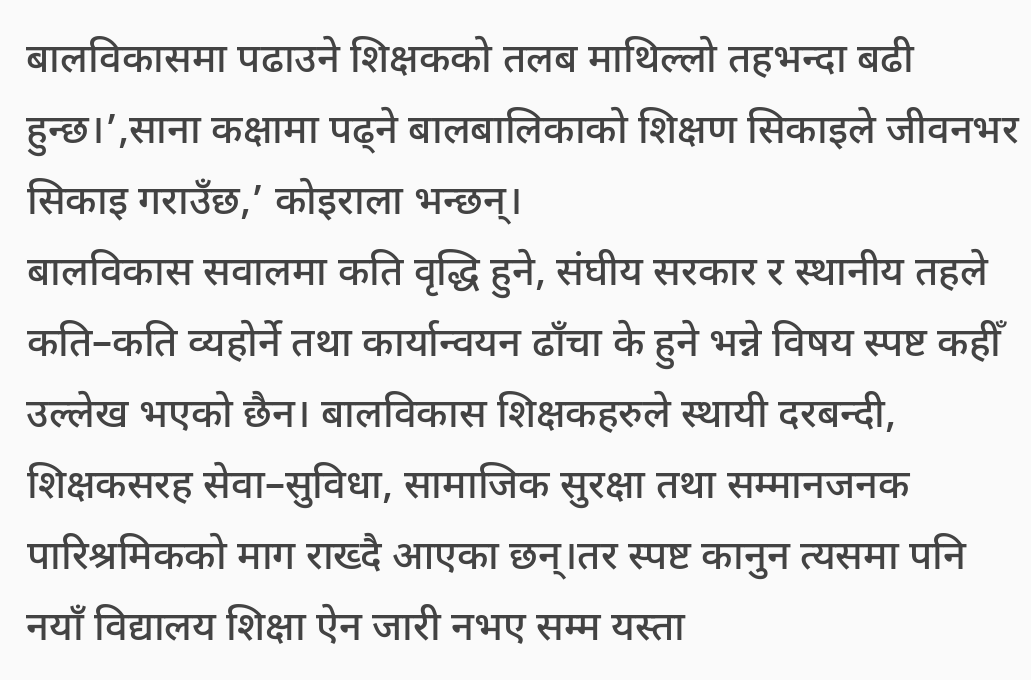बालविकासमा पढाउने शिक्षकको तलब माथिल्लो तहभन्दा बढी हुन्छ।’,साना कक्षामा पढ्ने बालबालिकाको शिक्षण सिकाइले जीवनभर सिकाइ गराउँछ,’ कोइराला भन्छन्।
बालविकास सवालमा कति वृद्धि हुने, संघीय सरकार र स्थानीय तहले कति–कति व्यहोर्ने तथा कार्यान्वयन ढाँचा के हुने भन्ने विषय स्पष्ट कहीँ उल्लेख भएको छैन। बालविकास शिक्षकहरुले स्थायी दरबन्दी, शिक्षकसरह सेवा–सुविधा, सामाजिक सुरक्षा तथा सम्मानजनक पारिश्रमिकको माग राख्दै आएका छन्।तर स्पष्ट कानुन त्यसमा पनि नयाँ विद्यालय शिक्षा ऐन जारी नभए सम्म यस्ता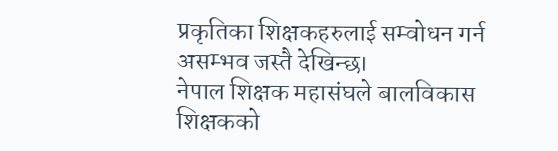प्रकृतिका शिक्षकहरुलाई सम्वोधन गर्न असम्भव जस्तै देखिन्छ।
नेपाल शिक्षक महासंघले बालविकास शिक्षकको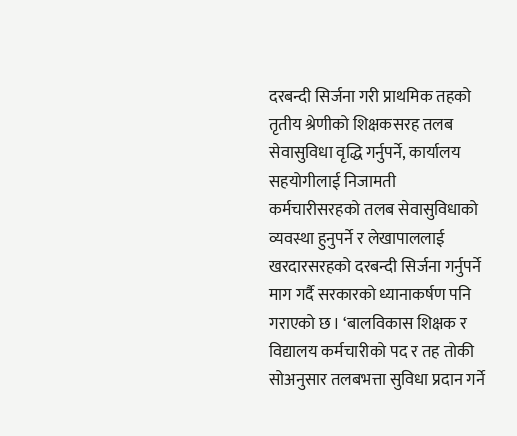दरबन्दी सिर्जना गरी प्राथमिक तहको तृतीय श्रेणीको शिक्षकसरह तलब सेवासुविधा वृद्धि गर्नुपर्ने, कार्यालय सहयोगीलाई निजामती कर्मचारीसरहको तलब सेवासुविधाको व्यवस्था हुनुपर्ने र लेखापाललाई खरदारसरहको दरबन्दी सिर्जना गर्नुपर्ने माग गर्दै सरकारको ध्यानाकर्षण पनि गराएको छ। ‘बालविकास शिक्षक र विद्यालय कर्मचारीको पद र तह तोकी सोअनुसार तलबभत्ता सुविधा प्रदान गर्ने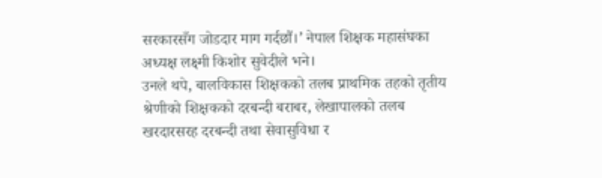सरकारसँग जोडदार माग गर्दछौं।’ नेपाल शिक्षक महासंघका अध्यक्ष लक्ष्मी किशोर सुवेदीले भने।
उनले थपे, बालविकास शिक्षकको तलब प्राथमिक तहको तृतीय श्रेणीको शिक्षकको दरबन्दी बराबर, लेखापालको तलब खरदारसरह दरबन्दी तथा सेवासुविधा र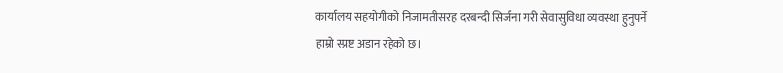कार्यालय सहयोगीको निजामतीसरह दरबन्दी सिर्जना गरी सेवासुविधा व्यवस्था हुनुपर्ने हाम्रो स्प्रष्ट अडान रहेको छ।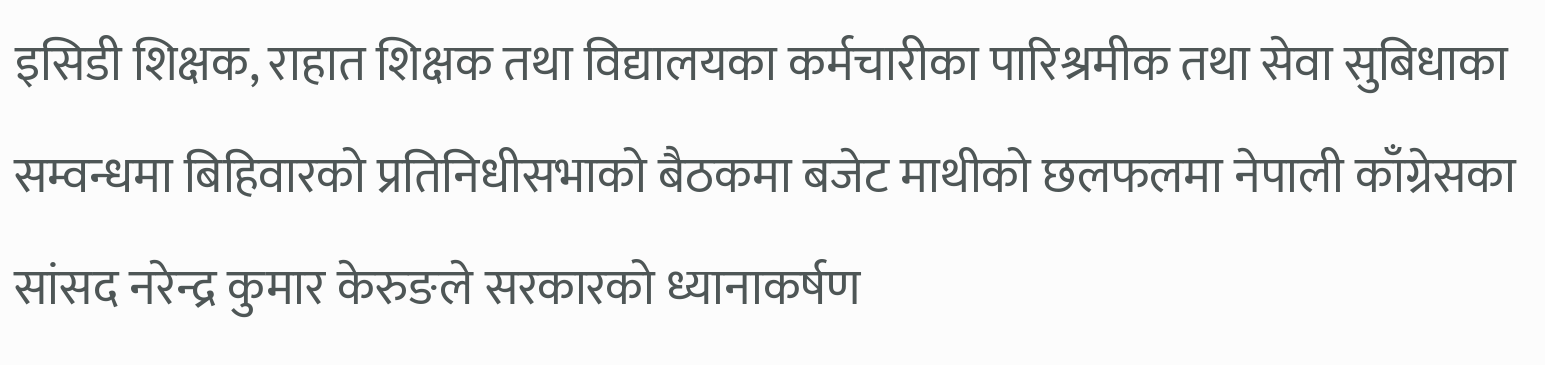इसिडी शिक्षक, राहात शिक्षक तथा विद्यालयका कर्मचारीका पारिश्रमीक तथा सेवा सुबिधाका सम्वन्धमा बिहिवारको प्रतिनिधीसभाको बैठकमा बजेट माथीको छलफलमा नेपाली काँग्रेसका सांसद नरेन्द्र कुमार केरुङले सरकारको ध्यानाकर्षण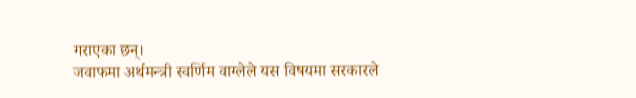गराएका छन्।
जवाफमा अर्थमन्त्री स्वर्णिम वाग्लेले यस विषयमा सरकारले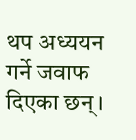थप अध्ययन गर्ने जवाफ दिएका छन्।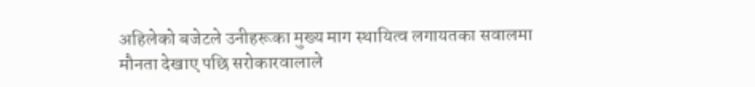अहिलेको बजेटले उनीहरूका मुख्य माग स्थायित्व लगायतका सवालमा मौनता देखाए पछि सरोकारवालाले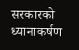सरकारको ध्यानाकर्षण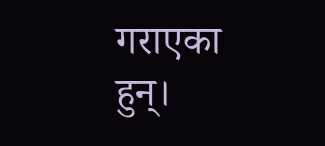गराएका हुन्।